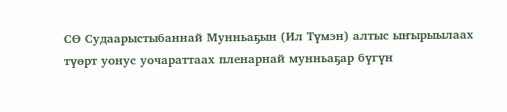СӨ Судаарыстыбаннай Мунньаҕын (Ил Түмэн) алтыс ыҥырыылаах түөрт уонус уочараттаах пленарнай мунньаҕар бүгүн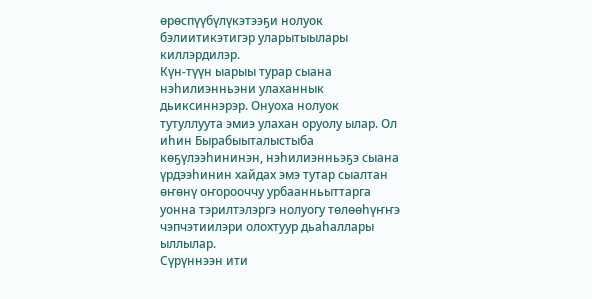өрөспүүбүлүкэтээҕи нолуок бэлиитикэтигэр уларытыылары киллэрдилэр.
Күн-түүн ыарыы турар сыана нэһилиэнньэни улаханнык дьиксиннэрэр. Онуоха нолуок тутуллуута эмиэ улахан оруолу ылар. Ол иһин Бырабыыталыстыба көҕүлээһининэн, нэһилиэнньэҕэ сыана үрдээһинин хайдах эмэ тутар сыалтан өҥөнү оҥорооччу урбаанньыттарга уонна тэрилтэлэргэ нолуогу төлөөһүҥҥэ чэпчэтиилэри олохтуур дьаһаллары ыллылар.
Сүрүннээн ити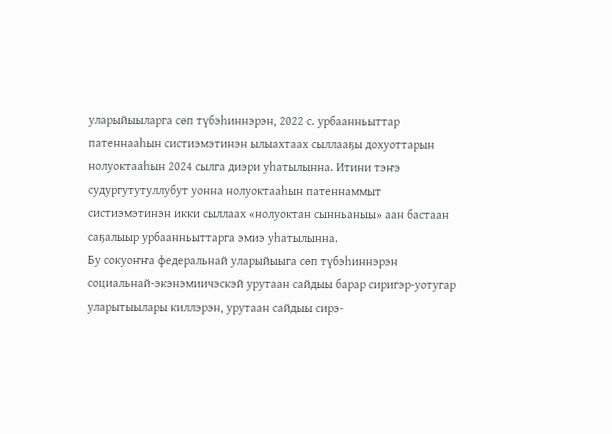уларыйыыларга сөп түбэһиннэрэн, 2022 с. урбаанньыттар патеннааһын систиэмэтинэн ылыахтаах сыллааҕы дохуоттарын нолуоктааһын 2024 сылга диэри уһатылынна. Итини тэҥэ судургутутуллубут уонна нолуоктааһын патеннаммыт систиэмэтинэн икки сыллаах «нолуоктан сынньаныы» аан бастаан саҕалыыр урбаанньыттарга эмиэ уһатылынна.
Бу сокуоҥҥа федеральнай уларыйыыга сөп түбэһиннэрэн социальнай-экэнэмиичэскэй урутаан сайдыы барар сиригэр-уотугар уларытыылары киллэрэн, урутаан сайдыы сирэ-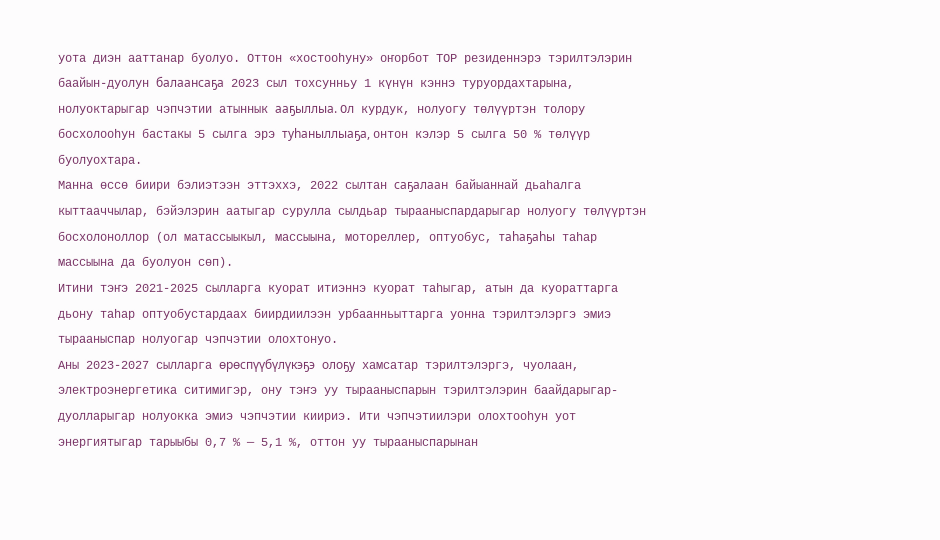уота диэн ааттанар буолуо. Оттон «хостооһуну» оҥорбот ТОР резиденнэрэ тэрилтэлэрин баайын-дуолун балаансаҕа 2023 сыл тохсунньу 1 күнүн кэннэ туруордахтарына, нолуоктарыгар чэпчэтии атыннык ааҕыллыа. Ол курдук, нолуогу төлүүртэн толору босхолооһун бастакы 5 сылга эрэ туһаныллыаҕа, онтон кэлэр 5 сылга 50 % төлүүр буолуохтара.
Манна өссө биири бэлиэтээн эттэххэ, 2022 сылтан саҕалаан байыаннай дьаһалга кыттааччылар, бэйэлэрин аатыгар сурулла сылдьар тырааныспардарыгар нолуогу төлүүртэн босхолоноллор (ол матассыыкыл, массыына, мотореллер, оптуобус, таһаҕаһы таһар массыына да буолуон сөп).
Итини тэҥэ 2021-2025 сылларга куорат итиэннэ куорат таһыгар, атын да куораттарга дьону таһар оптуобустардаах биирдиилээн урбаанньыттарга уонна тэрилтэлэргэ эмиэ тырааныспар нолуогар чэпчэтии олохтонуо.
Аны 2023-2027 сылларга өрөспүүбүлүкэҕэ олоҕу хамсатар тэрилтэлэргэ, чуолаан, электроэнергетика ситимигэр, ону тэҥэ уу тырааныспарын тэрилтэлэрин баайдарыгар-дуолларыгар нолуокка эмиэ чэпчэтии киириэ. Ити чэпчэтиилэри олохтооһун уот энергиятыгар тарыыбы 0,7 % — 5,1 %, оттон уу тырааныспарынан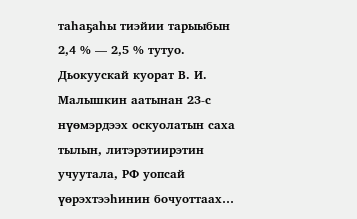таһаҕаһы тиэйии тарыыбын 2,4 % — 2,5 % тутуо.
Дьокуускай куорат В. И. Малышкин аатынан 23‑с нүөмэрдээх оскуолатын саха тылын, литэрэтиирэтин учуутала, РФ уопсай үөрэхтээһинин бочуоттаах…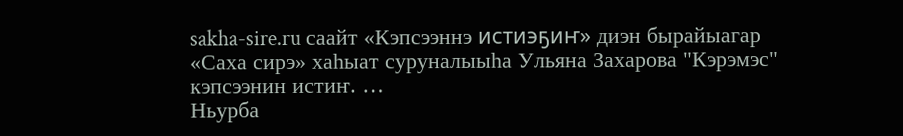sakha-sire.ru саайт «Кэпсээннэ истиэҕиҥ» диэн бырайыагар «Саха сирэ» хаһыат суруналыыһа Ульяна Захарова "Кэрэмэс" кэпсээнин истиҥ. …
Ньурба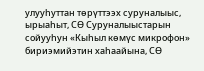улууһуттан төрүттээх суруналыыс, ырыаһыт, СӨ Суруналыыстарын сойууһун «Кыһыл көмүс микрофон» бириэмийэтин хаһаайына, СӨ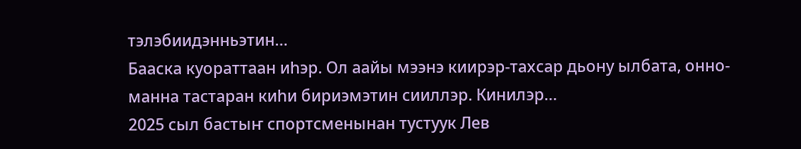тэлэбиидэнньэтин…
Бааска куораттаан иһэр. Ол аайы мээнэ киирэр-тахсар дьону ылбата, онно-манна тастаран киһи бириэмэтин сииллэр. Кинилэр…
2025 сыл бастыҥ спортсменынан тустуук Лев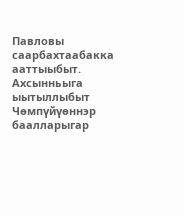Павловы саарбахтаабакка ааттыыбыт. Ахсынньыга ыытыллыбыт Чөмпүйүөннэр баалларыгар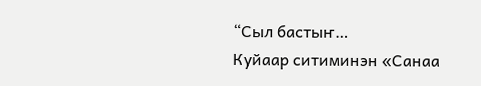“Сыл бастыҥ…
Куйаар ситиминэн «Санаа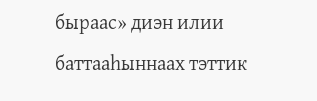быраас» диэн илии баттааһыннаах тэттик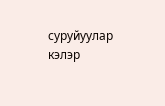суруйуулар кэлэр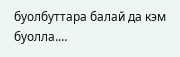буолбуттара балай да кэм буолла.…